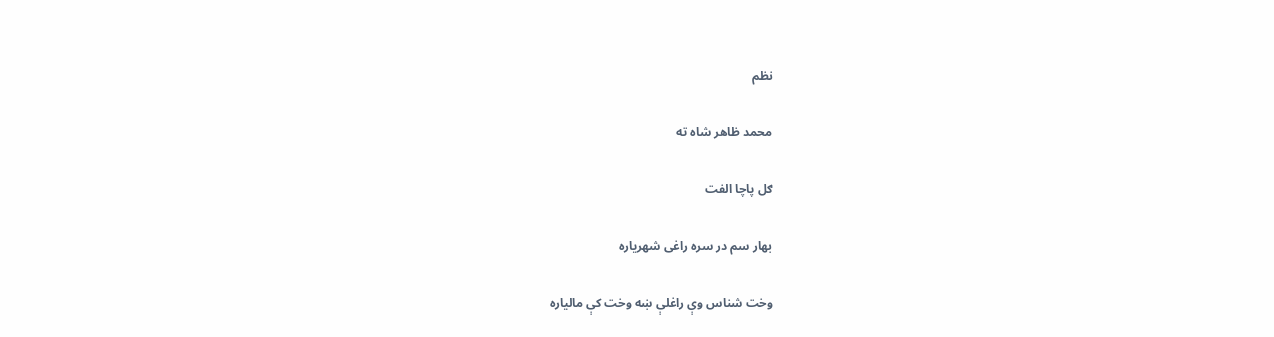نظم

محمد ظاهر شاه ته

ګل پاچا الفت

بهار سم در سره راغی شهرياره

وخت شناس وې راغلې ښه وخت کې مالياره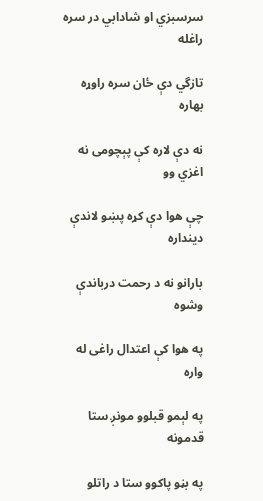سرسبزي او شادابي در سره راغله

تازگي دې ځان سره راوړه بهاره

نه دې لاره کې پېچومی نه اغزي وو

چې هوا دې کړه پښو لاندې دينداره

بارانو نه د رحمت درباندې وشوه

په هوا کې اعتدال راغی له واره

په لېمو قبلوو مونږ ستا قدمونه

په بڼو پاکوو ستا د راتلو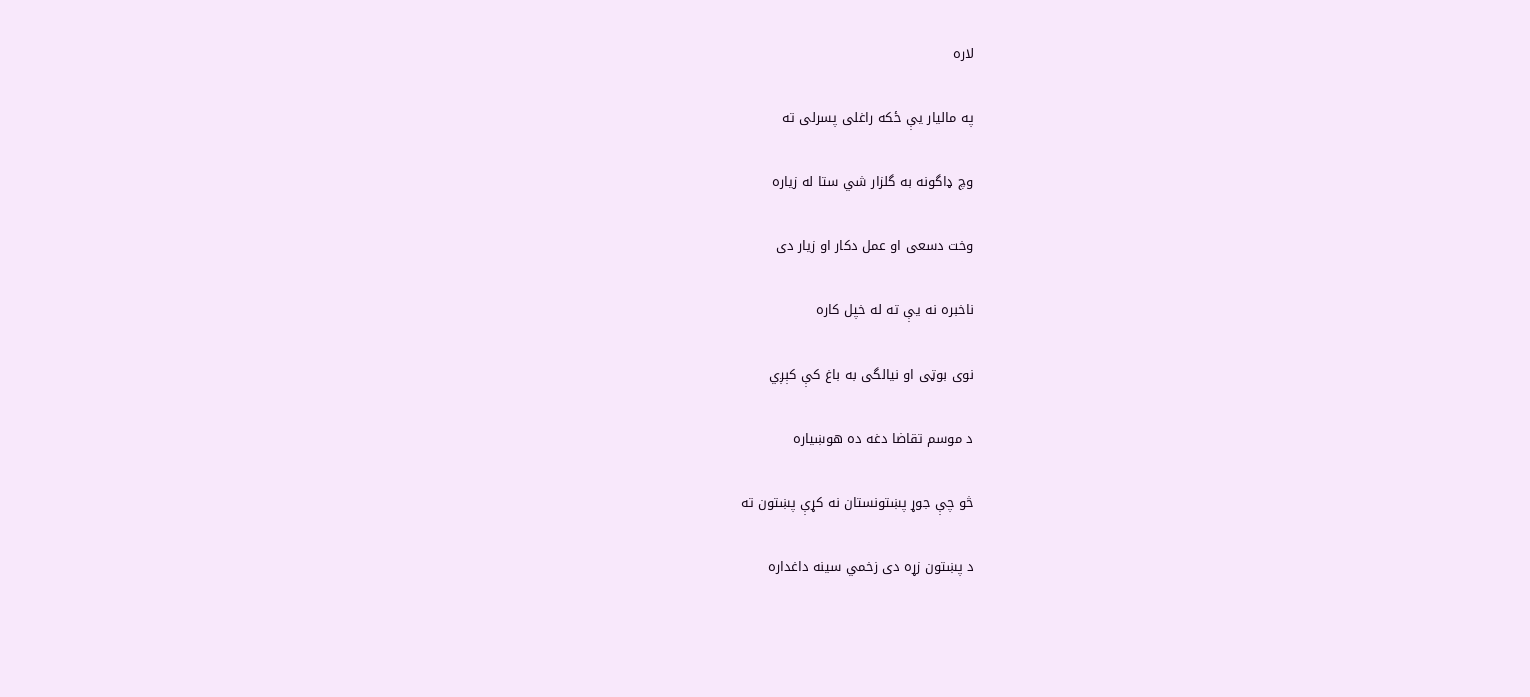لاره

په ماليار يې ځکه راغلی پسرلی ته

وچ ډاگونه به گلزار شي ستا له زياره

وخت دسعی او عمل دکار او زيار دی

ناخبره نه يې ته له خپل کاره

نوی بوټی او نيالگی به باغ کې کېږي

د موسم تقاضا دغه ده هوښياره

څو چې جوړ پښتونستان نه کړې پښتون ته

د پښتون زړه دی زخمي سينه داغداره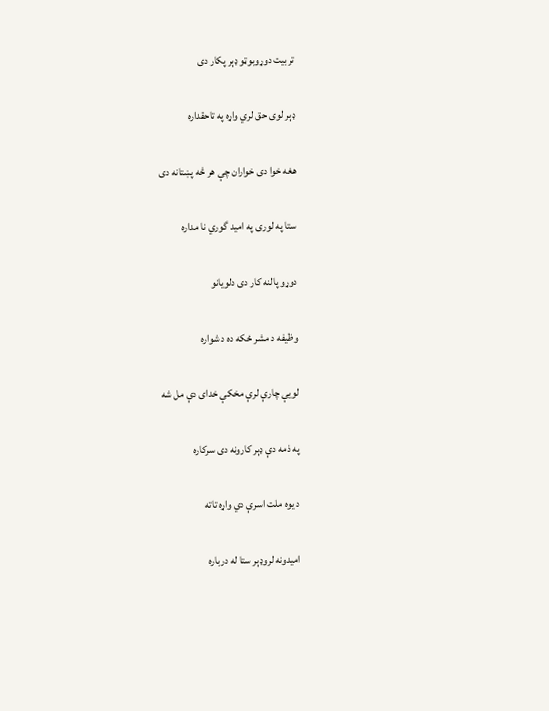تربيت دوړوبوټو ډېر پکار دی

ډېر لوی حق لري واړه په تاحقداره

هغه خوا دی خواران چې هر څه پښتانه دی

ستا په لوری په اميد گوري نا مداره

دوړو پالنه کار دی دلويانو

وظيفه د مشر ځکه ده د شواره

لويې چارې لرې مخکې خدای دې مل شه

په ذمه دې ډېر کارونه دی سرکاره

د يوه ملت اسرې دي واړه تاته

اميدونه لروډېر ستا له درباره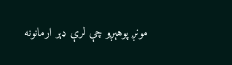مونږ پوهېږو چې لرې ډېر ارمانونه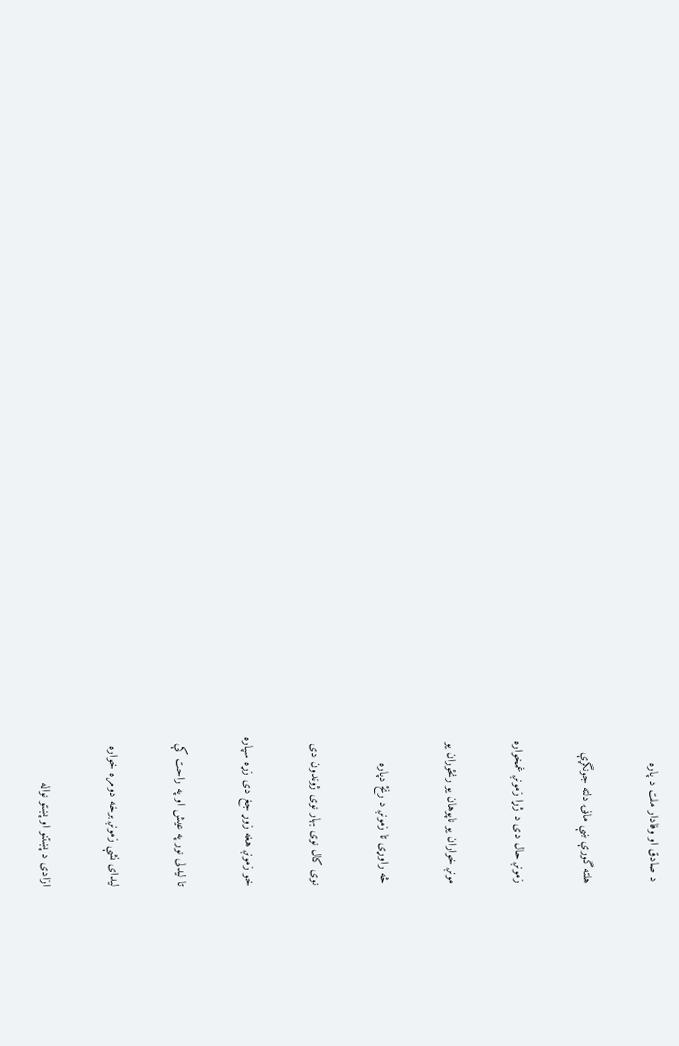د صادق او وفادار ملت د پاره

هلته گورې ښې ماڼۍ دلته جونگړې

زمونږ حال دی د ژړا زمونږ غمخواره

مونږ خواران يو ناپوهان يو رنځوران يو

څه راوړی تا زمونږ د رنځ دپاره

نوی کال نوی بهار نوی ژوندون دی

خو زمونږ هغه زوړ جغ دی زړه سپاره

تا ليدلی نور په عيش او په راحت کې

ليدای نشې زمونږ برخه دومره خواره

ازادی د پښتنو او پښتو نواله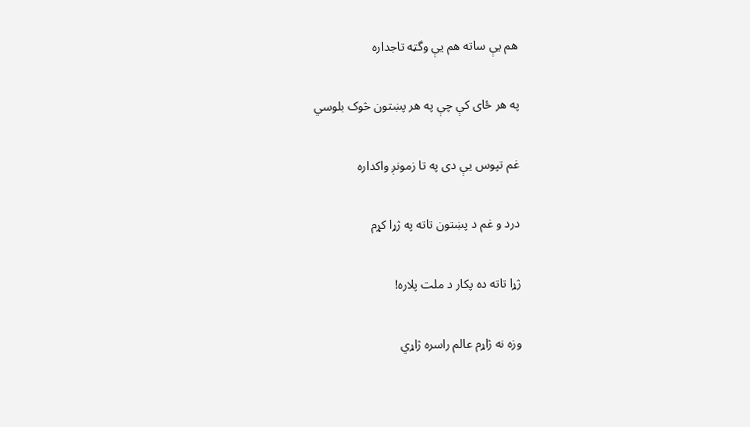هم يې ساته هم يې وگټه تاجداره

په هر ځای کې چې په هر پښتون څوک بلوسي

غم تپوس يې دی په تا زمونږ واکداره

درد و غم د پښتون تاته په ژړا کړم

ژړا تاته ده پکار د ملت پلاره!

وزه نه ژاړم عالم راسره ژاړي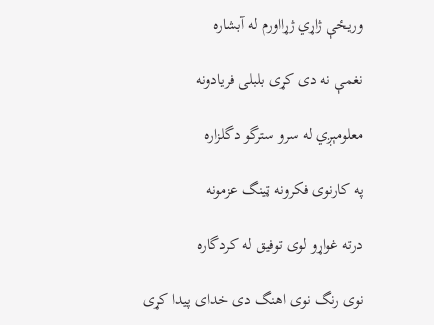وريځې ژاړي ژړااورم له آبشاره

نغمې نه دی کړی بلبلی فريادونه

معلومېږي له سرو سترگو دگلزاره

په کارنوی فکرونه ټينگ عزمونه

درته غواړو لوی توفيق له کردگاره

نوی رنگ نوی اهنگ دی خدای پيدا کړی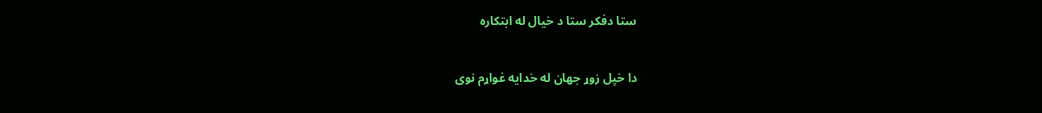ستا دفکر ستا د خيال له ابتکاره

دا خپل زوړ جهان له خدايه غواړم نوی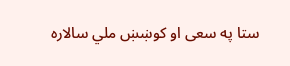ستا په سعی او کوښښ ملي سالاره